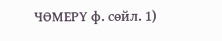ЧӨМЕРҮ ф. сөйл. 1)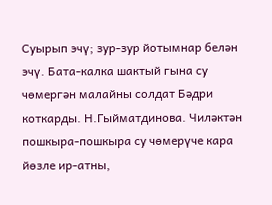Суырып эчү; зур-зур йотымнар белән эчү. Бата-калка шактый гына су чөмергән малайны солдат Бәдри коткарды. Н.Гыйматдинова. Чиләктән пошкыра-пошкыра су чөмерүче кара йөзле ир-атны,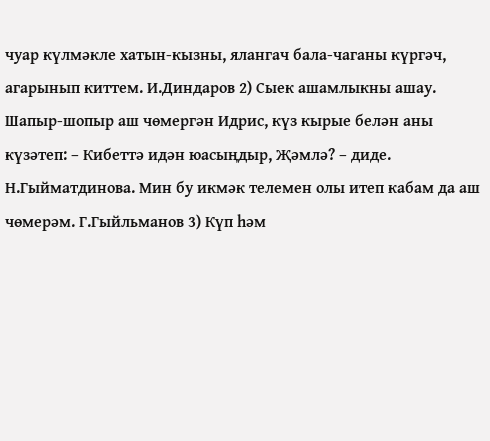чуар күлмәкле хатын-кызны, ялангач бала-чаганы күргәч, агарынып киттем. И.Диндаров 2) Сыек ашамлыкны ашау. Шапыр-шопыр аш чөмергән Идрис, күз кырые белән аны күзәтеп: – Кибеттә идән юасыңдыр, Җәмлә? – диде. Н.Гыйматдинова. Мин бу икмәк телемен олы итеп кабам да аш чөмерәм. Г.Гыйльманов 3) Күп һәм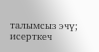талымсыз эчү; исерткеч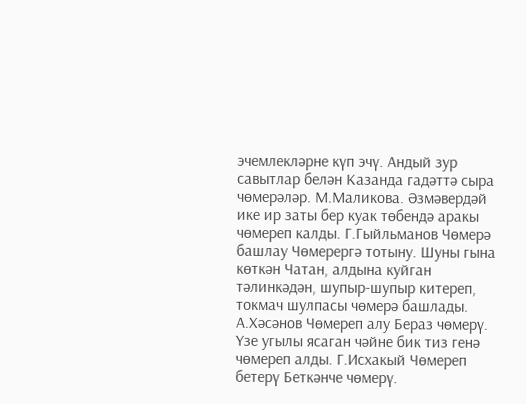эчемлекләрне күп эчү. Андый зур савытлар белән Казанда гадәттә сыра чөмерәләр. М.Маликова. Әзмәвердәй ике ир заты бер куак төбендә аракы чөмереп калды. Г.Гыйльманов Чөмерә башлау Чөмерергә тотыну. Шуны гына көткән Чатан, алдына куйган тәлинкәдән, шупыр-шупыр китереп, токмач шулпасы чөмерә башлады. А.Хәсәнов Чөмереп алу Бераз чөмерү. Үзе угылы ясаган чәйне бик тиз генә чөмереп алды. Г.Исхакый Чөмереп бетерү Беткәнче чөмерү.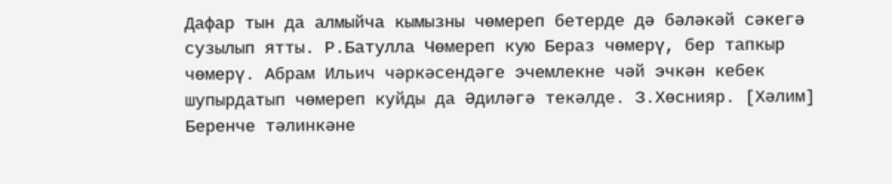Дафар тын да алмыйча кымызны чөмереп бетерде дә бәләкәй сәкегә сузылып ятты. Р.Батулла Чөмереп кую Бераз чөмерү, бер тапкыр чөмерү. Абрам Ильич чәркәсендәге эчемлекне чәй эчкән кебек шупырдатып чөмереп куйды да Әдиләгә текәлде. З.Хөснияр. [Хәлим] Беренче тәлинкәне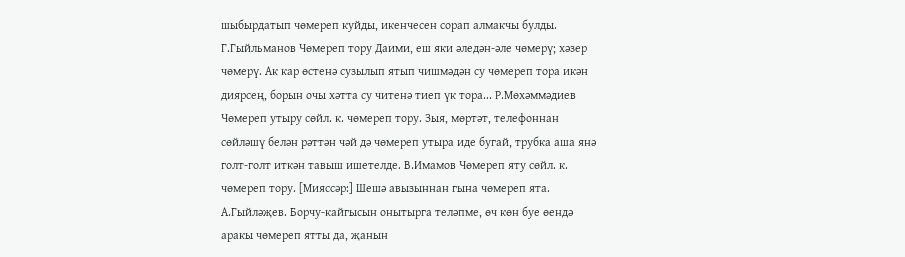шыбырдатып чөмереп куйды, икенчесен сорап алмакчы булды. Г.Гыйльманов Чөмереп тору Даими, еш яки әледән-әле чөмерү; хәзер чөмерү. Ак кар өстенә сузылып ятып чишмәдән су чөмереп тора икән диярсең, борын очы хәтта су читенә тиеп үк тора... Р.Мөхәммәдиев Чөмереп утыру сөйл. к. чөмереп тору. Зыя, мөртәт, телефоннан сөйләшү белән рәттән чәй дә чөмереп утыра иде бугай, трубка аша янә голт-голт иткән тавыш ишетелде. В.Имамов Чөмереп яту сөйл. к. чөмереп тору. [Мияссәр:] Шешә авызыннан гына чөмереп ята. А.Гыйләҗев. Борчу-кайгысын онытырга теләпме, өч көн буе өендә аракы чөмереп ятты да, җанын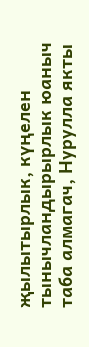җылытырлык, күңелен тынычландырырлык юаныч таба алмагач, Нурулла якты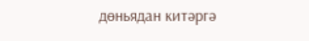дөньядан китәргә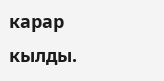карар кылды.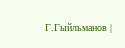Г.Гыйльманов |